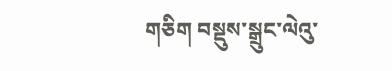གཅིག བསྡུས་སྒྲུང་ལེའུ་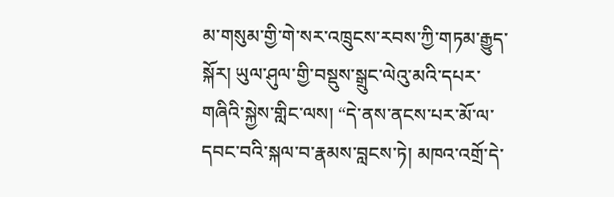མ་གསུམ་གྱི་གེ་སར་འཁྲུངས་རབས་ཀྱི་གཏམ་རྒྱུད་སྐོར། ཡུལ་ཤུལ་གྱི་བསྡུས་སྒྲུང་ལེའུ་མའི་དཔར་གཞིའི་སྐྱེས་གླིང་ལས། “དེ་ནས་ནངས་པར་མོ་ལ་དབང་བའི་སྐལ་བ་རྣམས་བླངས་ཏེ། མཁའ་འགྲོ་དེ་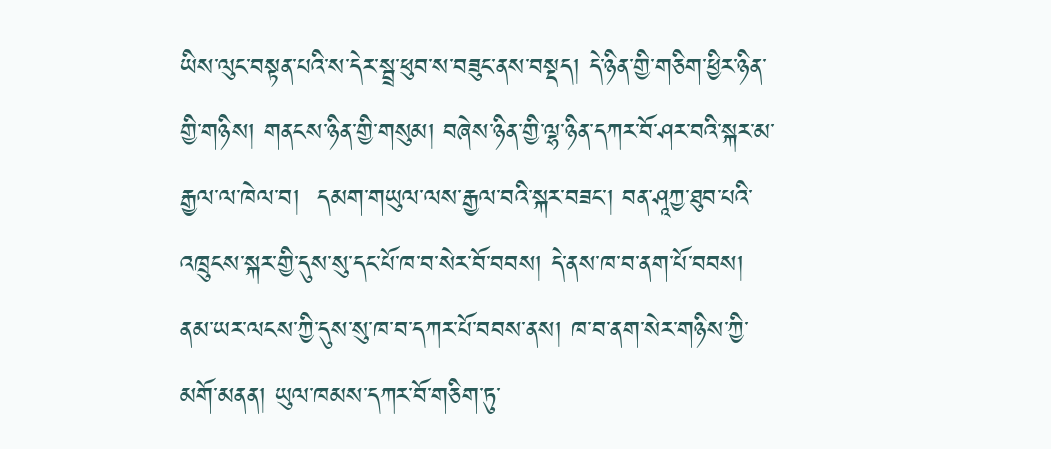ཡིས་ལུང་བསྟན་པའི་ས་དེར་སྦྲ་ཕུབ་ས་བཟུང་ནས་བསྡད། དེ་ཉིན་གྱི་གཅིག་ཕྱིར་ཉིན་གྱི་གཉིས། གནངས་ཉིན་གྱི་གསུམ། བཞེས་ཉིན་གྱི་ལྷ་ཉིན་དཀར་བོ་ཤར་བའི་སྐར་མ་རྒྱལ་ལ་ཁེལ་བ།  དམག་གཡུལ་ལས་རྒྱལ་བའི་སྐར་བཟང་། བན་ཤཱཀྱ་ཐུབ་པའི་འཁྲུངས་སྐར་གྱི་དུས་སུ་དང་པོ་ཁ་བ་སེར་བོ་བབས། དེ་ནས་ཁ་བ་ནག་པོ་བབས། ནམ་ཡར་ལངས་ཀྱི་དུས་སུ་ཁ་བ་དཀར་པོ་བབས་ནས། ཁ་བ་ནག་སེར་གཉིས་ཀྱི་མགོ་མནན། ཡུལ་ཁམས་དཀར་བོ་གཅིག་ཏུ་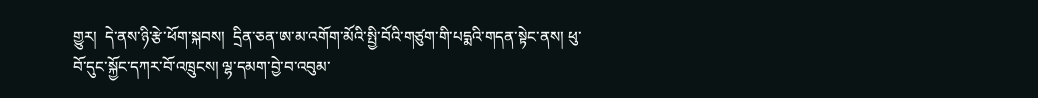གྱུར།  དེ་ནས་ཉི་རྩེ་ཕོག་སྐབས།  དྲིན་ཅན་ཨ་མ་འགོག་མོའི་སྤྱི་བོའི་གཙུག་གི་པདྨའི་གདན་སྟེང་ནས། ཕུ་བོ་དུང་སྐྱོང་དཀར་བོ་འཁྲུངས། ལྷ་དམག་བྱེ་བ་འབུམ་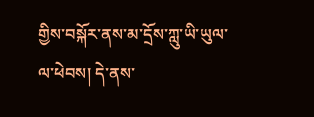གྱིས་བསྐོར་ནས་མ་དྲོས་ཀླུ་ཡི་ཡུལ་ལ་ཕེབས། དེ་ནས་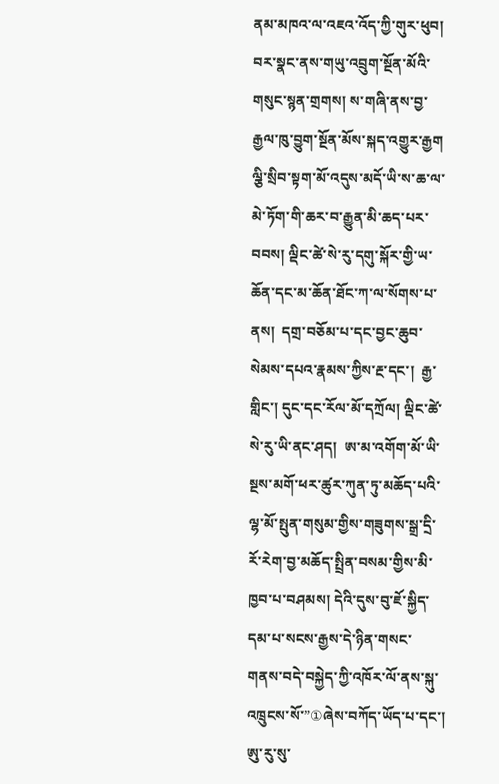ནམ་མཁའ་ལ་འཇའ་འོད་ཀྱི་གུར་ཕུབ། བར་སྣང་ནས་གཡུ་འབྲུག་སྔོན་མོའི་གསུང་སྙན་གྲགས། ས་གཞི་ནས་བྱ་རྒྱལ་ཁུ་བྱུག་སྔོན་མོས་སྐད་འགྱུར་རྒྱག ལྕི་སྲིབ་སྟག་མོ་འདུས་མདོ་ཡི་ས་ཆ་ལ་མེ་ཏོག་གི་ཆར་བ་རྒྱུན་མི་ཆད་པར་བབས། ལྡིང་ཚེ་སེ་རུ་དགུ་སྐོར་གྱི་ཡ་ཆོན་དང་མ་ཆོན་ཐོང་ཀ་ལ་སོགས་པ་ནས།  དགྲ་བཅོམ་པ་དང་བྱང་ཆུབ་སེམས་དཔའ་རྣམས་ཀྱིས་རྔ་དང་།  རྒྱ་གླིང་། དུང་དང་རོལ་མོ་དཀྲོལ། ལྡིང་ཚེ་སེ་རུ་ཡི་ནང་ཤད།  ཨ་མ་འགོག་མོ་ཡི་སྔས་མགོ་ཕར་ཚུར་ཀུན་ཏུ་མཆོད་པའི་ལྷ་མོ་སྤུན་གསུམ་གྱིས་གཟུགས་སྒྲ་དྲི་རོ་རེག་བྱ་མཆོད་སྤྲིན་བསམ་གྱིས་མི་ཁྱབ་པ་བཤམས། དེའི་དུས་བུ་ཇོ་སྐྱིད་དམ་པ་སངས་རྒྱས་དེ་ཉིན་གསང་གནས་བདེ་བསྐྱེད་ཀྱི་འཁོར་ལོ་ནས་སྐུ་འཁྲུངས་སོ་”①ཞེས་བཀོད་ཡོད་པ་དང་། ཨུ་རུ་སུ་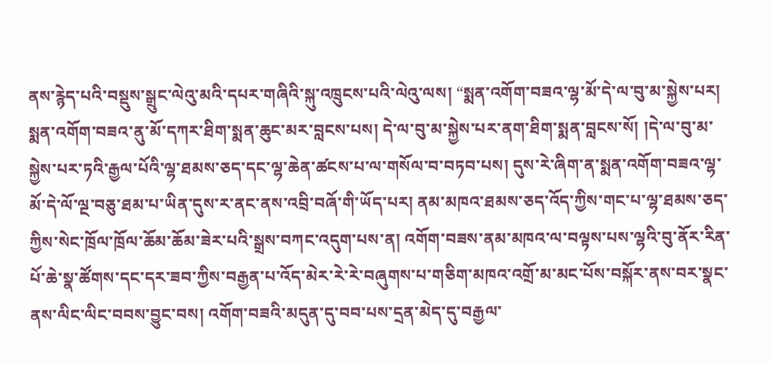ནས་རྙེད་པའི་བསྡུས་སྒྲུང་ལེའུ་མའི་དཔར་གཞིའི་སྐུ་འཁྲུངས་པའི་ལེའུ་ལས། “སྨན་འགོག་བཟའ་ལྷ་མོ་དེ་ལ་བུ་མ་སྐྱེས་པར། སྨན་འགོག་བཟའ་ནུ་མོ་དཀར་ཐིག་སྨན་ཆུང་མར་བླངས་པས། དེ་ལ་བུ་མ་སྐྱེས་པར་ནག་ཐིག་སྨན་བླངས་སོ། །དེ་ལ་བུ་མ་སྐྱེས་པར་ཏའི་རྒྱལ་པོའི་ལྷ་ཐམས་ཅད་དང་ལྷ་ཆེན་ཚངས་པ་ལ་གསོལ་བ་བཏབ་པས། དུས་རེ་ཞིག་ན་སྨན་འགོག་བཟའ་ལྷ་མོ་དེ་ལོ་ལྔ་བཅུ་ཐམ་པ་ཡིན་དུས་ར་ནང་ནས་འབྲི་བཞོ་གི་ཡོད་པར། ནམ་མཁའ་ཐམས་ཅད་འོད་ཀྱིས་གང་པ་ལྷ་ཐམས་ཅད་ཀྱིས་སེང་ཁྲོལ་ཁྲོལ་ཆོམ་ཆོམ་ཟེར་པའི་སྒྲས་བཀང་འདུག་པས་ན། འགོག་བཟས་ནམ་མཁའ་ལ་བལྟས་པས་ལྷའི་བུ་ནོར་རིན་པོ་ཆེ་སྣ་ཚོགས་དང་དར་ཟབ་ཀྱིས་བརྒྱན་པ་འོད་མེར་རེ་རེ་བཞུགས་པ་གཅིག་མཁའ་འགྲོ་མ་མང་པོས་བསྐོར་ནས་བར་སྣང་ནས་ལིང་ལིང་བབས་བྱུང་བས། འགོག་བཟའི་མདུན་དུ་བབ་པས་དྲན་མེད་དུ་བརྒྱལ་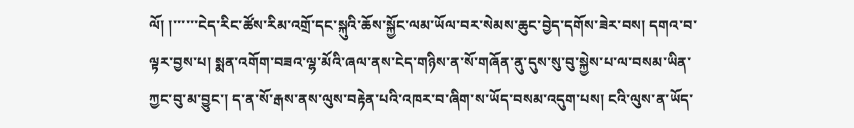ལོ། །་་་་་་ངེད་རིང་ཚོས་རིམ་འགྲོ་དང་སྐུའི་ཆོས་སྐྱོང་ལམ་ཡོལ་བར་སེམས་ཆུང་བྱེད་དགོས་ཟེར་བས། དགའ་བ་ལྟར་བྱས་པ། སྨན་འགོག་བཟའ་ལྷ་མོའི་ཞལ་ནས་ངེད་གཉིས་ན་སོ་གཞོན་ནུ་དུས་སུ་བུ་སྐྱེས་པ་ལ་བསམ་ཡིན་ཀྱང་བུ་མ་བྱུང་། ད་ན་སོ་རྒས་ནས་ལུས་བརྟེན་པའི་འཁར་བ་ཞིག་ས་ཡོད་བསམ་འདུག་པས། ངའི་ལུས་ན་ཡོད་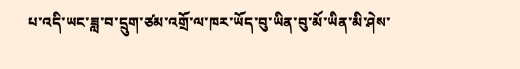པ་འདི་ཡང་ཟླ་བ་དྲུག་ཙམ་འགྲོ་ལ་ཁར་ཡོད་བུ་ཡིན་བུ་མོ་ཡིན་མི་ཤེས་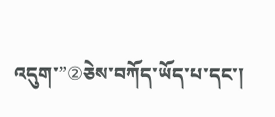འདུག་”②ཅེས་བཀོད་ཡོད་པ་དང་།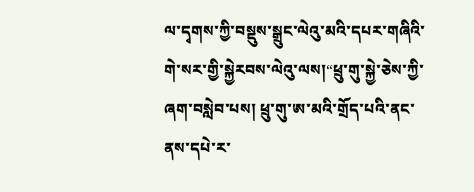ལ་དྭགས་ཀྱི་བསྡུས་སྒྲུང་ལེའུ་མའི་དཔར་གཞིའི་གེ་སར་གྱི་སྐྱེརབས་ལེའུ་ལས།“ཕྲུ་གུ་སྐྱེ་ཅེས་ཀྱི་ཞག་བསླེབ་པས། ཕྲུ་གུ་ཨ་མའི་གྲོད་པའི་ནང་ནས་དཔེ་ར་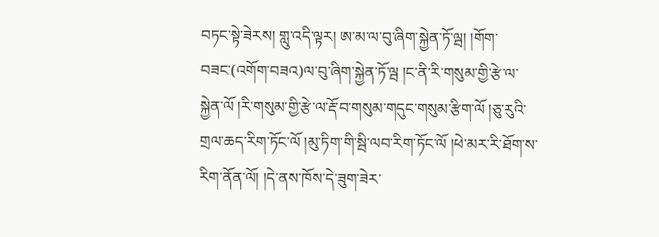བཏང་སྟེ་ཟེརས། གླུ་འདི་ལྟར། ཨ་མ་ལ་བུ་ཞིག་སྐྱེན་ཏོ་ལྦ། །གོག་བཟང་(འགོག་བཟའ)ལ་བུ་ཞིག་སྐྱེན་ཏོ་ལྦ །ང་ནི་རི་གསུམ་གྱི་རྩེ་ལ་སྐྱེན་ལོ །རི་གསུམ་གྱི་རྩེ་ལ་རྡོ་བ་གསུམ་གདུང་གསུམ་རྩིག་ལོ །ཅུ་རུའི་གྲལ་ཆད་རིག་ཏོང་ལོ །མུ་ཏིག་གི་སྦི་ལབ་རིག་ཏོང་ལོ །ཕེ་མར་རི་ཐོག་ས་རིག་ནོན་ལོ། །དེ་ནས་ཁོས་དེ་ཟུག་ཟེར་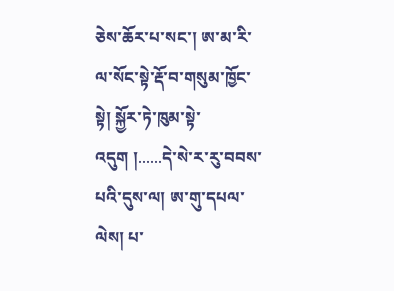ཅེས་ཆོར་པ་སང་། ཨ་མ་རི་ལ་སོང་སྟེ་རྡོ་བ་གསུམ་ཁྱོང་སྟེ། སྐྱོར་ཏེ་ཁུམ་སྟེ་འདུག །......དེ་སེ་ར་རུ་བབས་པའི་དུས་ལ། ཨ་གུ་དཔལ་ལེས། པ་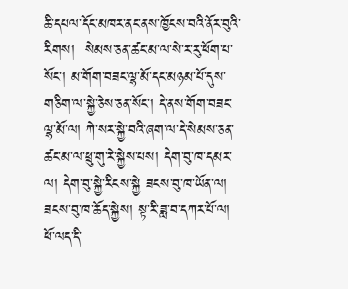ཆི་དཔལ་དོང་མཁར་ནང་ནས་ཁྱོངས་བའི་ནོར་བུའི་རིགས།  སེམས་ཅན་ཚང་མ་ལ་སེ་ར་རུ་ཕོག་པ་སོང་། མ་གོག་བཟང་ལྷ་མོ་དང་མཉམ་པོ་དུས་གཅིག་ལ་སྐྱེ་ཅེས་ཅན་སོང་། དེ་ནས་གོག་བཟང་ལྷ་མོ་ལ། ཀེ་སར་སྐྱེ་བའི་ཞག་ལ་དེ་སེམས་ཅན་ཚང་མ་ལ་ཕྲུ་གུ་རེ་སྐྱེས་པས། དེག་བུ་ཁ་དམར་ལ། དེག་བུ་སྐྱེ་རིངས་སྐྱེ ཟངས་བུ་ཁ་ཡོན་ལ། ཟངས་བུ་ཁ་ཆོད་སྐྱེས། སྟ་རི་ཟླ་བ་དཀར་པོ་ལ། ཕོ་ལད་དི་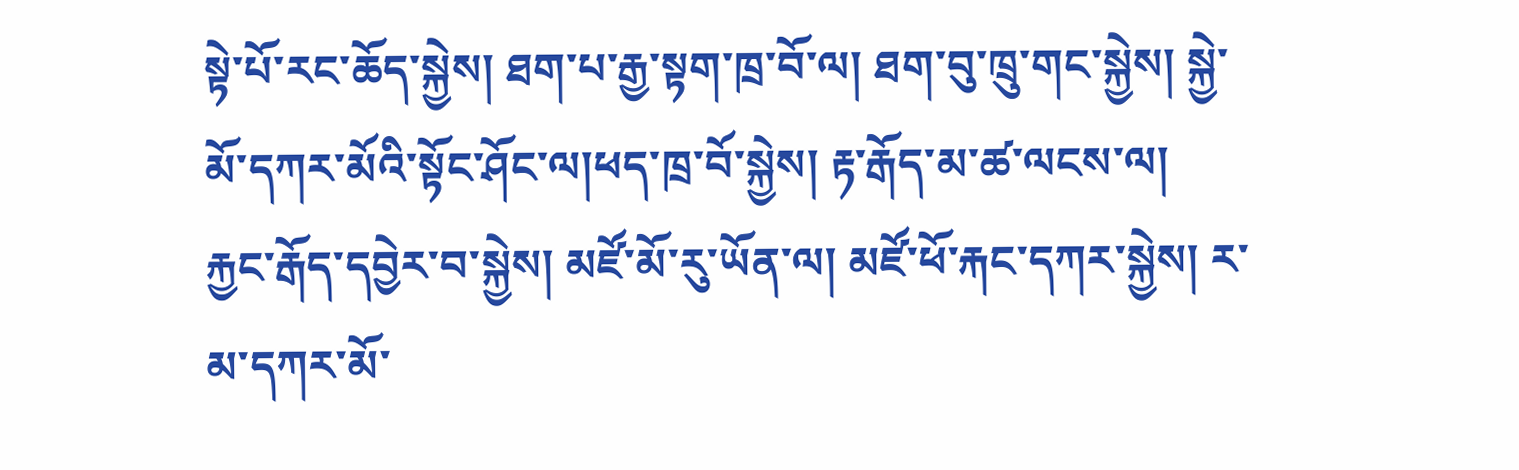སྟེ་པོ་རང་ཆོད་སྐྱེས། ཐག་པ་རྒྱ་སྟག་ཁྲ་བོ་ལ། ཐག་བུ་ཁྲུ་གང་སྐྱེས། སྐྱེ་མོ་དཀར་མོའི་སྟོང་ཤོང་ལ།ཕད་ཁྲ་བོ་སྐྱེས། རྟ་རྒོད་མ་ཚ་ལངས་ལ། རྐྱང་རྒོད་དབྱེར་བ་སྐྱེས། མཛོ་མོ་རུ་ཡོན་ལ། མཛོ་ཕོ་རྐང་དཀར་སྐྱེས། ར་མ་དཀར་མོ་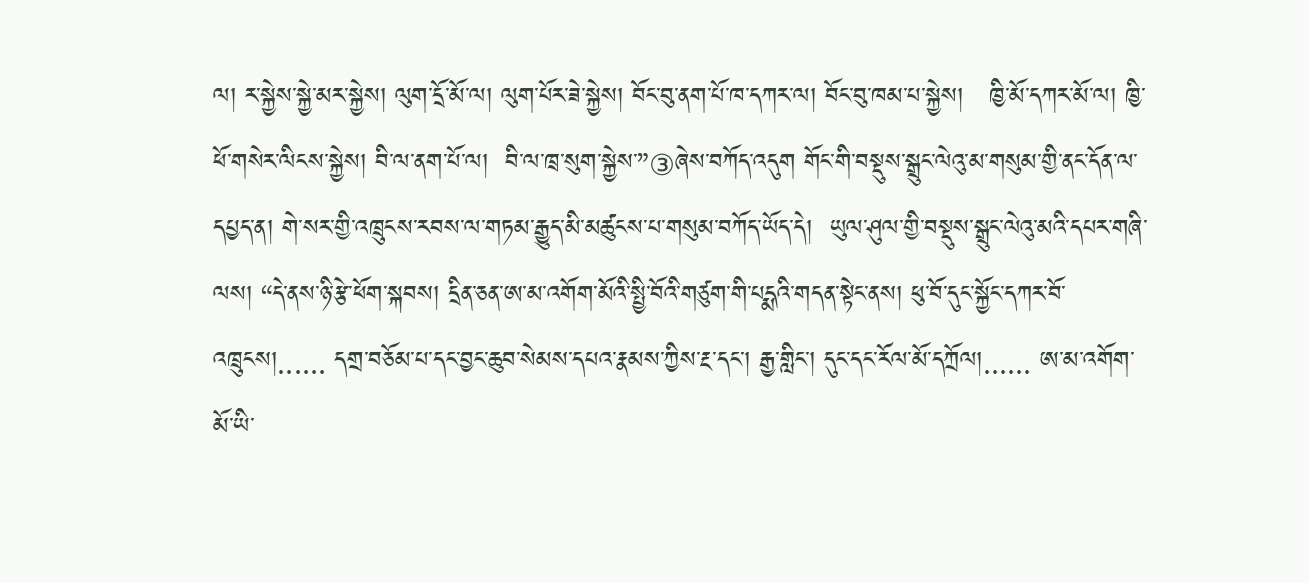ལ། ར་སྐྱེས་སྐྱེ་མར་སྐྱེས། ལུག་དྲོ་མོ་ལ། ལུག་པོར་ཟེ་སྐྱེས། བོང་བུ་ནག་པོ་ཁ་དཀར་ལ། བོང་བུ་ཁམ་པ་སྐྱེས།   ཁྱི་མོ་དཀར་མོ་ལ། ཁྱི་ཕོ་གསེར་ལིངས་སྐྱེས། བི་ལ་ནག་པོ་ལ།  བི་ལ་ཁྲ་སུག་སྐྱེས་”③ཞེས་བཀོད་འདུག གོང་གི་བསྡུས་སྒྲུང་ལེའུ་མ་གསུམ་གྱི་ནང་དོན་ལ་དཔྱད་ན། གེ་སར་གྱི་འཁྲུངས་རབས་ལ་གཏམ་རྒྱུད་མི་མཚུངས་པ་གསུམ་བཀོད་ཡོད་དེ།  ཡུལ་ཤུལ་གྱི་བསྡུས་སྒྲུང་ལེའུ་མའི་དཔར་གཞི་ལས། “དེ་ནས་ཉི་རྩེ་ཕོག་སྐབས། དྲིན་ཅན་ཨ་མ་འགོག་མོའི་སྤྱི་བོའི་གཙུག་གི་པདྨའི་གདན་སྟེང་ནས། ཕུ་བོ་དུང་སྐྱོང་དཀར་བོ་འཁྲུངས།...... དགྲ་བཅོམ་པ་དང་བྱང་ཆུབ་སེམས་དཔའ་རྣམས་ཀྱིས་རྔ་དང་། རྒྱ་གླིང་། དུང་དང་རོལ་མོ་དཀྲོལ།...... ཨ་མ་འགོག་མོ་ཡི་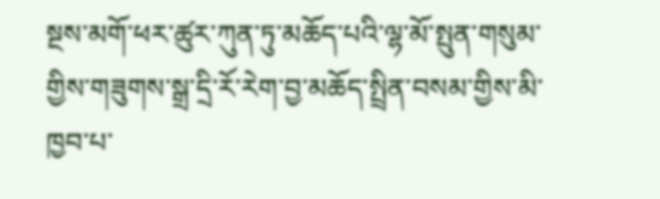སྔས་མགོ་ཕར་ཚུར་ཀུན་ཏུ་མཆོད་པའི་ལྷ་མོ་སྤུན་གསུམ་གྱིས་གཟུགས་སྒྲ་དྲི་རོ་རེག་བྱ་མཆོད་སྤྲིན་བསམ་གྱིས་མི་ཁྱབ་པ་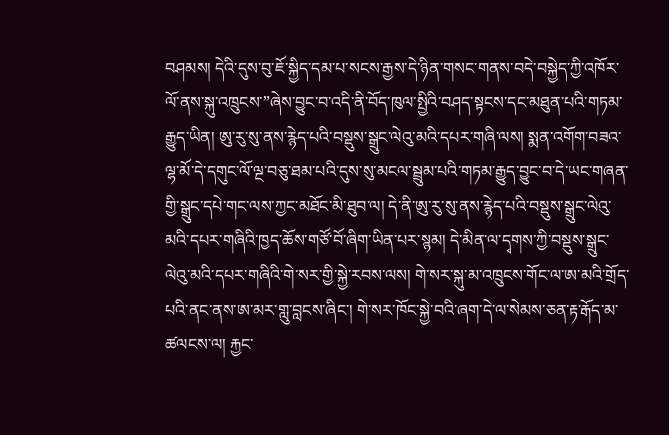བཤམས། དེའི་དུས་བུ་ཇོ་སྐྱིད་དམ་པ་སངས་རྒྱས་དེ་ཉིན་གསང་གནས་བདེ་བསྐྱེད་ཀྱི་འཁོར་ལོ་ནས་སྐུ་འཁྲུངས་”ཞེས་བྱུང་བ་འདི་ནི་བོད་ཁུལ་སྤྱིའི་བཤད་སྟངས་དང་མཐུན་པའི་གཏམ་རྒྱུད་ཡིན། ཨུ་རུ་སུ་ནས་རྙེད་པའི་བསྡུས་སྒྲུང་ལེའུ་མའི་དཔར་གཞི་ལས། སྨན་འགོག་བཟའ་ལྷ་མོ་དེ་དགུང་ལོ་ལྔ་བཅུ་ཐམ་པའི་དུས་སུ་མངལ་སྦྲུམ་པའི་གཏམ་རྒྱུད་བྱུང་བ་དེ་ཡང་གཞན་གྱི་སྒྲུང་དཔེ་གང་ལས་ཀྱང་མཐོང་མི་ཐུབ་ལ། དེ་ནི་ཨུ་རུ་སུ་ནས་རྙེད་པའི་བསྡུས་སྒྲུང་ལེའུ་མའི་དཔར་གཞིའི་ཁྱད་ཆོས་གཙོ་བོ་ཞིག་ཡིན་པར་སྙམ། དེ་མིན་ལ་དྭགས་ཀྱི་བསྡུས་སྒྲུང་ལེའུ་མའི་དཔར་གཞིའི་གེ་སར་གྱི་སྐྱེ་རབས་ལས། གེ་སར་སྐུ་མ་འཁྲུངས་གོང་ལ་ཨ་མའི་གྲོད་པའི་ནང་ནས་ཨ་མར་གླུ་བླངས་ཞིང་། གེ་སར་ཁོང་སྐྱེ་བའི་ཞག་དེ་ལ་སེམས་ཅན་རྟ་རྒོད་མ་ཚལངས་ལ། རྐྱང་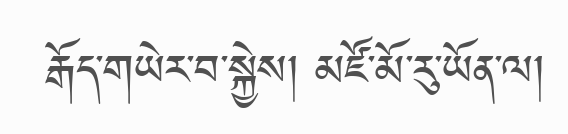རྒོད་གཡེར་བ་སྐྱེས། མཛོ་མོ་རུ་ཡོན་ལ།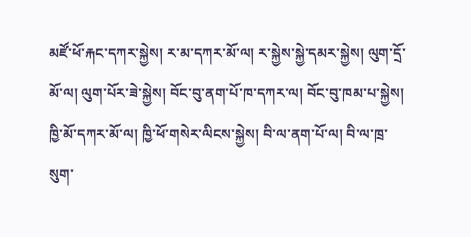མཛོ་ཕོ་རྐང་དཀར་སྐྱེས། ར་མ་དཀར་མོ་ལ། ར་སྐྱེས་སྐྱེ་དམར་སྐྱེས། ལུག་དྲོ་མོ་ལ། ལུག་པོར་ཟེ་སྐྱེས། བོང་བུ་ནག་པོ་ཁ་དཀར་ལ། བོང་བུ་ཁམ་པ་སྐྱེས། ཁྱི་མོ་དཀར་མོ་ལ། ཁྱི་ཕོ་གསེར་ལིངས་སྐྱེས། བི་ལ་ནག་པོ་ལ། བི་ལ་ཁྲ་སུག་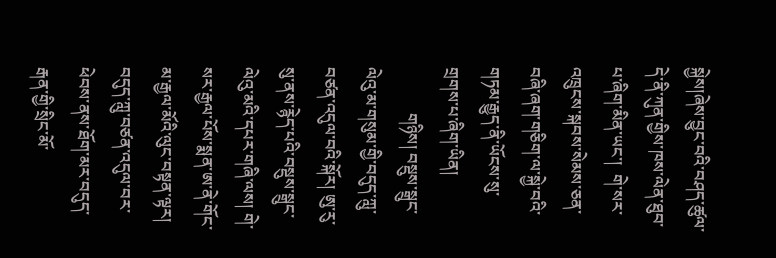སྐྱེས།ཞེས་བྱུང་བའི་བཤད་ཚུལ་དེ་ནི་ཀུན་གྱིས་ཁས་ལེན་ཐུབ་པ་ཞིག་མིན་ཡང་།  གེ་སར་འཁྲུངས་སྐབས་སེམས་ཅན་བཞི་ཞག་གཅིག་ལ་སྐྱེ་བའི་གཏམ་རྒྱུད་ནི་ཡོངས་སུ་གྲགས་པ་ཞིག་ཡིན།
           གཉིས། བསྡུས་སྒྲུང་ལེའུ་མ་གསུམ་གྱི་བདུད་ཀླུ་བཙན་འདུལ་བའི་སྐོར། ཨུ་རུ་སུ་ནས་རྙེད་པའི་བསྡུས་སྒྲུང་ལེའུ་མའི་དཔར་གཞི་ལས། གེ་སར་རྒྱལ་པོས་སྨན་ཨ་ནེ་གོང་མ་རྒྱལ་མོའི་ལུང་བསྟན་ལྟར།   བདུད་ཀླུ་བཙན་འདུལ་བར་ཕེབས་ནས་ཐོག་མར་བདུད་རྒན་གྱི་སྲིང་མོ་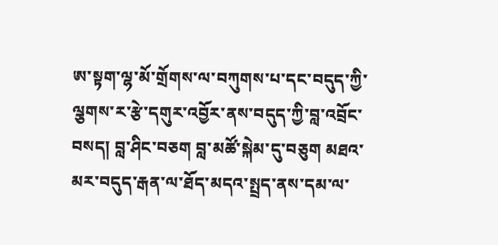ཨ་སྟག་ལྷ་མོ་གྲོགས་ལ་བཀུགས་པ་དང་བདུད་ཀྱི་ལྕགས་ར་རྩེ་དགུར་འབྱོར་ནས་བདུད་ཀྱི་བླ་འབྲོང་བསད། བླ་ཤིང་བཅག བླ་མཚོ་སྐེམ་དུ་བཅུག མཐའ་མར་བདུད་རྒན་ལ་ཐོད་མདའ་སྤྲད་ནས་དམ་ལ་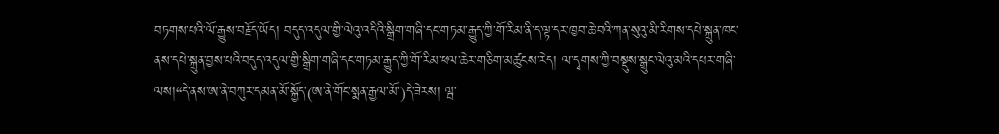བཏགས་པའི་ལོ་རྒྱུས་བརྗོད་ཡོད། བདུད་འདུལ་གྱི་ལེའུ་འདིའི་སྒྲིག་གཞི་དང་གཏམ་རྒྱུད་ཀྱི་གོ་རིམ་ནི་ད་ལྟ་དར་ཁྱབ་ཆེ་བའི་ཀན་སུའུ་མི་རིགས་དཔེ་སྐྲུན་ཁང་ནས་དཔེ་སྐྲུན་བྱས་པའི་བདུད་འདུལ་གྱི་སྒྲིག་གཞི་དང་གཏམ་རྒྱུད་ཀྱི་གོ་རིམ་ཕལ་ཆེར་གཅིག་མཚུངས་རེད། ལ་དྭགས་ཀྱི་བསྡུས་སྒྲུང་ལེའུ་མའི་དཔར་གཞི་ལས།“དེ་ནས་ཨ་ནེ་བཀུར་དམན་མོ་སྐྱོད་(ཨ་ནེ་གོང་སྨན་རྒྱལ་མོ་)དེ་ཟེརས། ལྦ་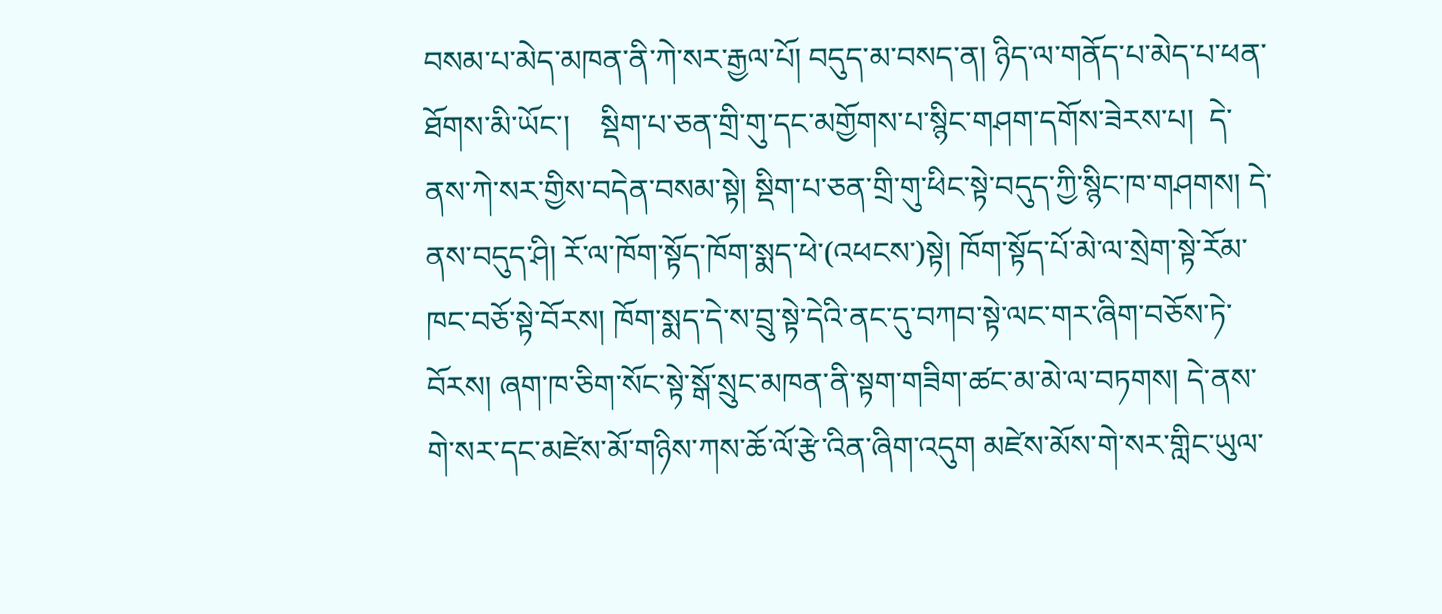བསམ་པ་མེད་མཁན་ནི་ཀེ་སར་རྒྱལ་པོ། བདུད་མ་བསད་ན། ཉིད་ལ་གནོད་པ་མེད་པ་ཕན་ཐོགས་མི་ཡོང་།    སྡིག་པ་ཅན་གྲི་གུ་དང་མགྱོགས་པ་སྙིང་གཤག་དགོས་ཟེརས་པ།  དེ་ནས་ཀེ་སར་གྱིས་བདེན་བསམ་སྟེ། སྡིག་པ་ཅན་གྲི་གུ་ཕིང་སྟེ་བདུད་ཀྱི་སྙིང་ཁ་གཤགས། དེ་ནས་བདུད་ཤི། རོ་ལ་ཁོག་སྟོད་ཁོག་སྨད་ཕེ་(འཕངས་)སྟེ། ཁོག་སྟོད་པོ་མེ་ལ་སྲེག་སྟེ་རོམ་ཁང་བཅོ་སྟེ་བོརས། ཁོག་སྨད་དེ་ས་བྲུ་སྟེ་དེའི་ནང་དུ་བཀབ་སྟེ་ལང་གར་ཞིག་བཅོས་ཏེ་བོརས། ཞག་ཁ་ཅིག་སོང་སྟེ་སྒོ་སྲུང་མཁན་ནི་སྟག་གཟིག་ཚང་མ་མེ་ལ་བཏགས། དེ་ནས་གེ་སར་དང་མཛེས་མོ་གཉིས་ཀས་ཆོ་ལོ་རྩེ་འིན་ཞིག་འདུག མཛེས་མོས་གེ་སར་གླིང་ཡུལ་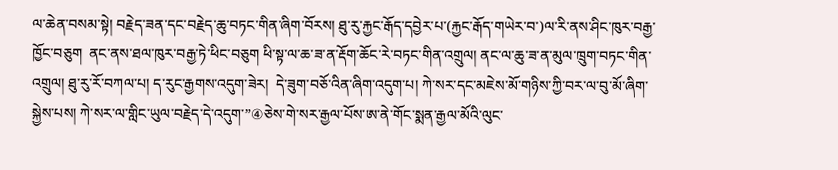ལ་ཆེན་བསམ་སྟེ། བརྗེད་ཟན་དང་བརྗེད་ཆུ་བཏང་གིན་ཞིག་བོརས། ཐུ་རུ་རྐྱང་རྒོད་དབྱེར་པ་(རྐྱང་རྒོད་གཡེར་བ་)ལ་རི་ནས་ཤིང་ཁུར་བརྒྱ་ཁྱོང་བཅུག  ནང་ནས་ཐལ་ཁུར་བརྒྱ་ཏེ་ཕིང་བཅུག ཕི་སྟ་ལ་ཆ་ཟ་ན་རྡོག་ཆོང་རེ་བཏང་གིན་འགྲུལ། ནང་ལ་ཆུ་ཟ་ན་མུལ་ཁྲུག་བཏང་གིན་འགྲུལ། ཐུ་རུ་རོ་བཀལ་པ། ད་རུང་རྒྱགས་འདུག་ཟེར།  དེ་ཟུག་བཅོ་འིན་ཞིག་འདུག་པ། ཀེ་སར་དང་མཇེས་མོ་གཉིས་ཀྱི་བར་ལ་བུ་མོ་ཞིག་སྐྱེས་པས། ཀེ་སར་ལ་གླིང་ཡུལ་བརྗེད་དེ་འདུག་”④ཅེས་གེ་སར་རྒྱལ་པོས་ཨ་ནེ་གོང་སྨན་རྒྱལ་མོའི་ལུང་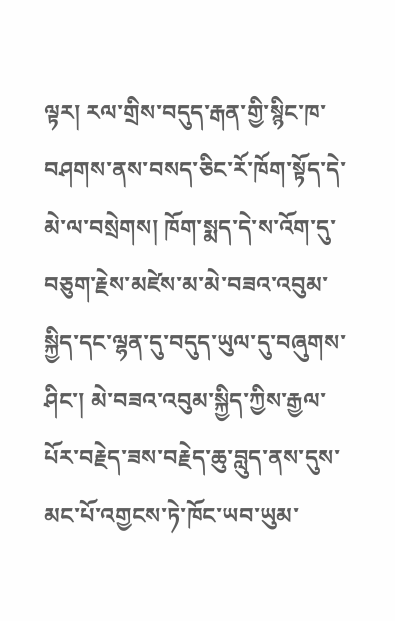ལྟར། རལ་གྲིས་བདུད་རྒན་གྱི་སྙིང་ཁ་བཤགས་ནས་བསད་ཅིང་རོ་ཁོག་སྟོད་དེ་མེ་ལ་བསྲེགས། ཁོག་སྨད་དེ་ས་འོག་དུ་བཅུག་རྗེས་མཛེས་མ་མེ་བཟའ་འབུམ་སྐྱིད་དང་ལྷན་དུ་བདུད་ཡུལ་དུ་བཞུགས་ཤིང་། མེ་བཟའ་འབུམ་སྐྱིད་ཀྱིས་རྒྱལ་པོར་བརྗེད་ཟས་བརྗེད་ཆུ་བླུད་ནས་དུས་མང་པོ་འགྱངས་ཏེ་ཁོང་ཡབ་ཡུམ་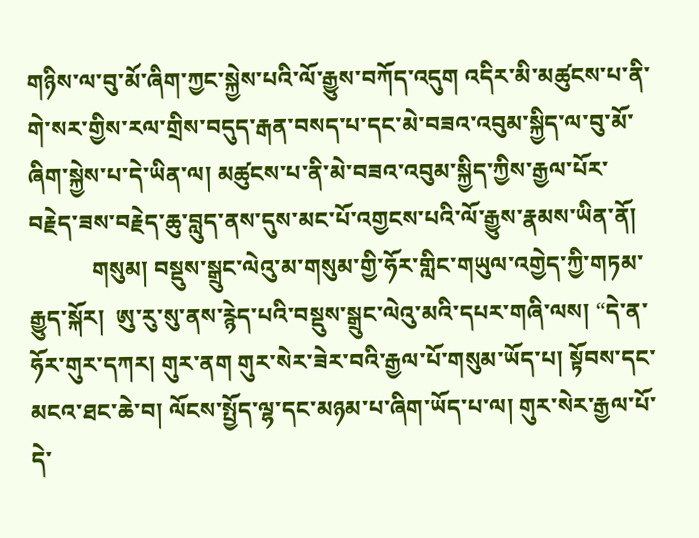གཉིས་ལ་བུ་མོ་ཞིག་ཀྱང་སྐྱེས་པའི་ལོ་རྒྱུས་བཀོད་འདུག འདིར་མི་མཚུངས་པ་ནི་གེ་སར་གྱིས་རལ་གྲིས་བདུད་རྒན་བསད་པ་དང་མེ་བཟའ་འབུམ་སྐྱིད་ལ་བུ་མོ་ཞིག་སྐྱེས་པ་དེ་ཡིན་ལ། མཚུངས་པ་ནི་མེ་བཟའ་འབུམ་སྐྱིད་ཀྱིས་རྒྱལ་པོར་བརྗེད་ཟས་བརྗེད་ཆུ་བླུད་ནས་དུས་མང་པོ་འགྱངས་པའི་ལོ་རྒྱུས་རྣམས་ཡིན་ནོ།
           གསུམ། བསྡུས་སྒྲུང་ལེའུ་མ་གསུམ་གྱི་ཧོར་གླིང་གཡུལ་འགྱེད་ཀྱི་གཏམ་རྒྱུད་སྐོར།  ཨུ་རུ་སུ་ནས་རྙེད་པའི་བསྡུས་སྒྲུང་ལེའུ་མའི་དཔར་གཞི་ལས། “དེ་ན་ཧོར་གུར་དཀར། གུར་ནག གུར་སེར་ཟེར་བའི་རྒྱལ་པོ་གསུམ་ཡོད་པ། སྟོབས་དང་མངའ་ཐང་ཆེ་བ། ལོངས་སྤྱོད་ལྷ་དང་མཉམ་པ་ཞིག་ཡོད་པ་ལ། གུར་སེར་རྒྱལ་པོ་དེ་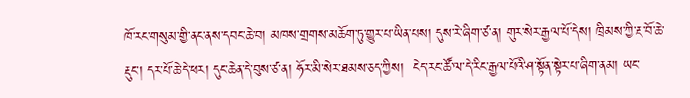ཁོ་རང་གསུམ་གྱི་ནང་ནས་དབང་ཆེ་བ། མཁས་གྲགས་མཆོག་ཏུ་གྱུར་པ་ཡིན་པས། དུས་རེ་ཞིག་ཙ་ན། གུར་སེར་རྒྱལ་པོ་དེས། ཁྲིམས་ཀྱི་རྔ་བོ་ཆེ་རྡུང་། དར་པོ་ཆེ་དེ་ཕར། དུང་ཆེན་དེ་བུས་ཙ་ན། ཧོར་མི་སེར་ཐམས་ཅད་ཀྱིས།  ངེད་རང་ཚོ་ལ་དེ་རིང་རྒྱལ་པོའི་ཤ་སྟོན་སྟེར་པ་ཞིག་ནམ། ཡང་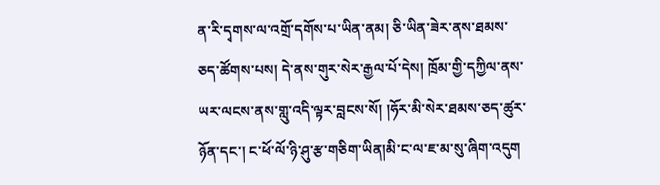ན་རི་དྭགས་ལ་འགྲོ་དགོས་པ་ཡིན་ནམ། ཅི་ཡིན་ཟེར་ནས་ཐམས་ཅད་ཚོགས་པས། དེ་ནས་གུར་སེར་རྒྱལ་པོ་དེས། ཁྲོམ་གྱི་དཀྱིལ་ནས་ཡར་ལངས་ནས་གླུ་འདི་ལྟར་བླངས་སོ། །ཧོར་མི་སེར་ཐམས་ཅད་ཚུར་ཉོན་དང་། ང་ཕོ་ལོ་ཉི་ཤུ་རྩ་གཅིག་ཡིན།མི་ང་ལ་ཇ་མ་སུ་ཞིག་འདུག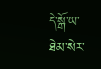དེ་སྒོ་ཡ་ཐེམ་སེར་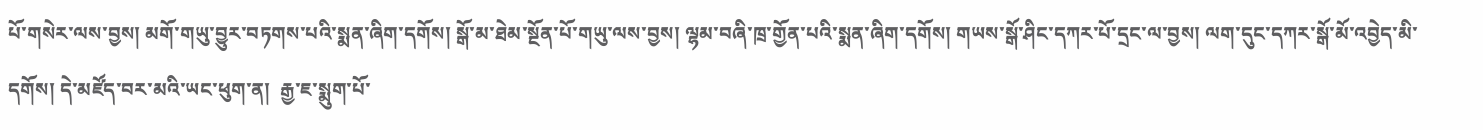པོ་གསེར་ལས་བྱས། མགོ་གཡུ་བྱུར་བཏགས་པའི་སྨན་ཞིག་དགོས། སྒོ་མ་ཐེམ་སྔོན་པོ་གཡུ་ལས་བྱས། ལྷམ་བཞི་ཁྲ་གྱོན་པའི་སྨན་ཞིག་དགོས། གཡས་སྒོ་ཤིང་དཀར་པོ་དྲང་ལ་བྱས། ལག་དུང་དཀར་སྒོ་མོ་འབྱེད་མི་དགོས། དེ་མཛོད་བར་མའི་ཡང་ཕུག་ན།  རྒྱ་ཇ་སྨུག་པོ་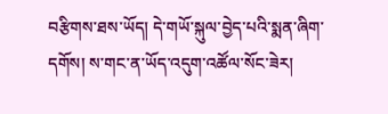བརྩིགས་ཐས་ཡོད། དེ་གཡོ་སྐུལ་བྱེད་པའི་སྨན་ཞིག་དགོས། ས་གང་ན་ཡོད་འདུག་འཚོལ་སོང་ཟེར།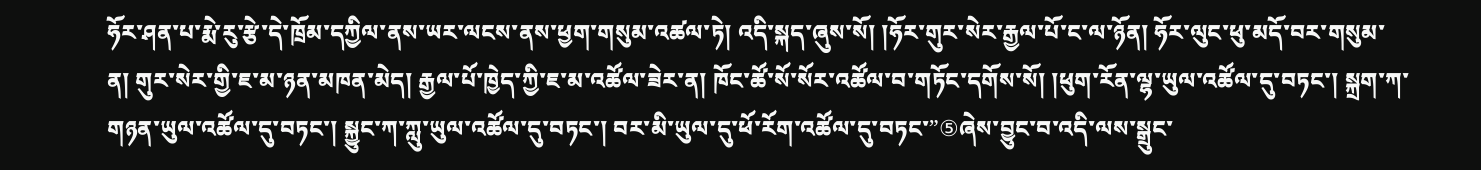ཧོར་ཤན་པ་རྨེ་རུ་རྩེ་དེ་ཁྲོམ་དཀྱིལ་ནས་ཡར་ལངས་ནས་ཕྱག་གསུམ་འཚལ་ཏེ། འདི་སྐད་ཞུས་སོ། །ཧོར་གུར་སེར་རྒྱལ་པོ་ང་ལ་ཉོན། ཧོར་ལུང་ཕུ་མདོ་བར་གསུམ་ན། གུར་སེར་གྱི་ཇ་མ་ཉན་མཁན་མེད། རྒྱལ་པོ་ཁྱེད་ཀྱི་ཇ་མ་འཚོལ་ཟེར་ན། ཁོང་ཚོ་སོ་སོར་འཚོལ་བ་གཏོང་དགོས་སོ། །ཕུག་རོན་ལྷ་ཡུལ་འཚོལ་དུ་བཏང་། སྐྲག་ཀ་གཉན་ཡུལ་འཚོལ་དུ་བཏང་། སྐྱུང་ཀ་ཀླུ་ཡུལ་འཚོལ་དུ་བཏང་། བར་མི་ཡུལ་དུ་ཕོ་རོག་འཚོལ་དུ་བཏང་”⑤ཞེས་བྱུང་བ་འདི་ལས་སྒྲུང་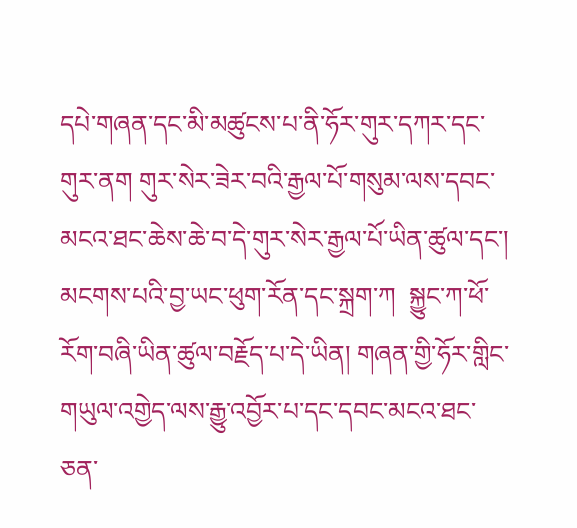དཔེ་གཞན་དང་མི་མཚུངས་པ་ནི་ཧོར་གུར་དཀར་དང་གུར་ནག གུར་སེར་ཟེར་བའི་རྒྱལ་པོ་གསུམ་ལས་དབང་མངའ་ཐང་ཆེས་ཆེ་བ་དེ་གུར་སེར་རྒྱལ་པོ་ཡིན་ཚུལ་དང་། མངགས་པའི་བྱ་ཡང་ཕུག་རོན་དང་སྐྲག་ཀ  སྐྱུང་ཀ་ཕོ་རོག་བཞི་ཡིན་ཚུལ་བརྗོད་པ་དེ་ཡིན། གཞན་གྱི་ཧོར་གླིང་གཡུལ་འགྱེད་ལས་རྒྱུ་འབྱོར་པ་དང་དབང་མངའ་ཐང་ཅན་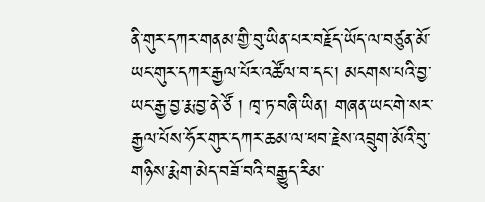ནི་གུར་དཀར་གནམ་གྱི་བུ་ཡིན་པར་བརྗོད་ཡོད་ལ་བཙུན་མོ་ཡང་གུར་དཀར་རྒྱལ་པོར་འཚོལ་བ་དང་། མངགས་པའི་བྱ་ཡང་རྒྱ་བྱ་རྨ་བྱ་ནེ་ཙོ ། ཁྭ་ཏ་བཞི་ཡིན། གཞན་ཡང་གེ་སར་རྒྱལ་པོས་ཧོར་གུར་དཀར་ཆམ་ལ་ཕབ་རྗེས་འབྲུག་མོའི་བུ་གཉིས་རྨེག་མེད་བཟོ་བའི་བརྒྱུད་རིམ་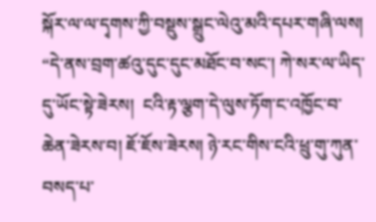སྐོར་ལ་ལ་དྭགས་ཀྱི་བསྡུས་སྒྲུང་ལེའུ་མའི་དཔར་གཞི་ལས། “དེ་ནས་བྲག་ཚའུ་དུང་དུང་མཐོང་བ་སང་། ཀེ་སར་ལ་ཡིད་དུ་ཡོང་སྟེ་ཟེརས།  ངའི་རྟ་ལྕག་དེ་ལུས་ཏོག་ང་འཁྱོང་བ་ཆེན་ཟེརས་བ། ཇོ་ཇོས་ཟེརས། ཉེ་རང་གིས་ངའི་ཕྲུ་གུ་ཀུན་བསད་པ་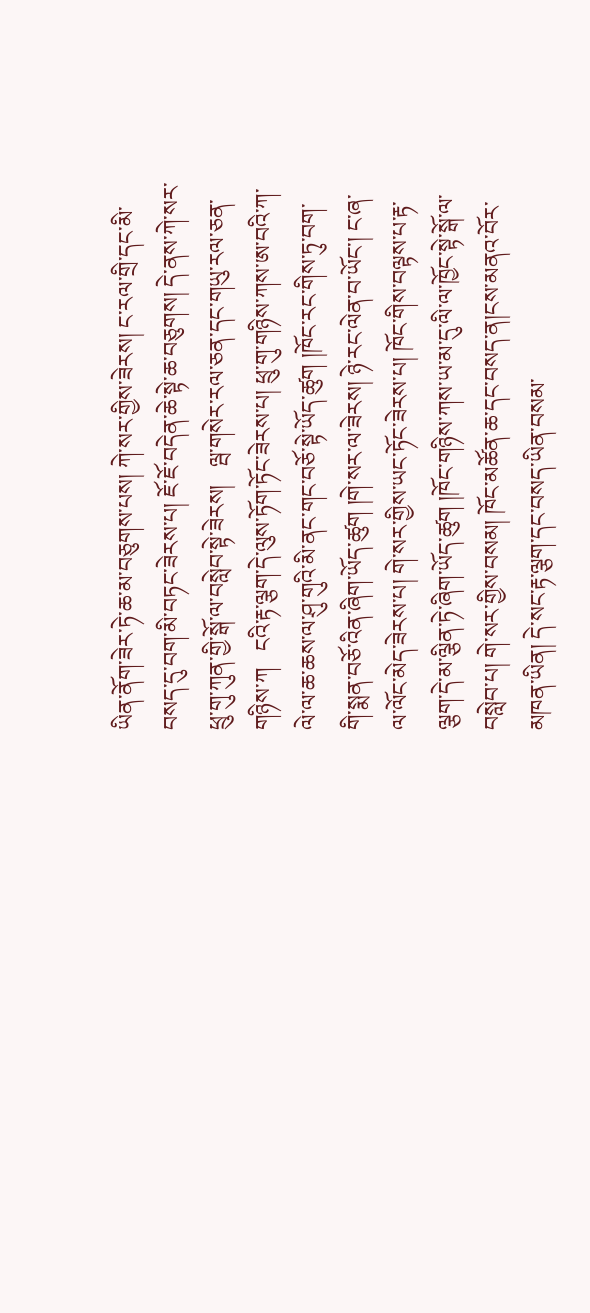ཡིན་ནོག་ཟེར་ཏེ་ཆ་མ་བཅུགས་པས། ཀེ་སར་གྱིས་ཟེརས། ང་རལ་གྲི་དང་མི་བསད་དུ་བག་མི་བཏང་ཟེརས་པ། ཇོ་ཇོ་བདེན་ཆེ་སྟེ་ཆ་བཅུགས། དེ་ནས་ཀེ་སར་ཕྲུ་གུ་ཀུན་གྱི་སྒོ་ལ་བསླེབ་སྟེ་ཟེརས།   ལྦ་གསེར་རལ་ཅན་དང་གཡུ་རལ་ཅན་གཉིས་ཀ   ངའི་རྟ་ལྕག་དེ་ལུས་ཏོག་ཏོང་ཟེརས་པ། ཕྲུ་གུ་གཉིས་ཀས་ཨ་བའི་ཀ་ལེ་ལ་ཆ་ཆས་ལ་ཤུ་གུའི་མི་ནང་གང་བཅོ་སྟེ་ཡོད་ཚུག །ཁོང་རང་གིས་ཏུ་བག་གི་སྨན་བཅོ་འིན་ཞིག་ཡོད་ཚུག །གེ་སར་ལ་ཟེརས། ཉེ་རང་ལེན་བ་ཡོང་། ང་ཞ་ལ་ལོང་མེད་ཟེརས་པ། གེ་སར་གྱིས་ཡང་ཏོང་ཟེརས་པ། ཁོང་གིས་བལྟས་པ་རྟ་ལྕག་དེ་མ་ལྕིན་ཏེ་ཞིག་ཡོད་ཚུག །ཁོང་གཉིས་ཀས་ཡ་མ་དུ་ལི་ལ་ཁྱོང་སྟེ་སྒོ་ལ་བསླེབ་པ། གེ་སར་གྱིས་བསམ། ཁོང་མཚོན་ཆ་དང་བསད་ན།ངས་མནའ་བོར་མཁན་ཡིན། དེ་སང་རྟ་ལྕག་དང་བསད་ཡིན་བསམ་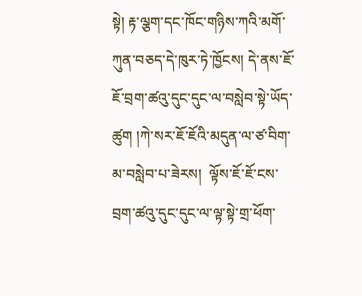སྟེ། རྟ་ལྕག་དང་ཁོང་གཉིས་ཀའི་མགོ་ཀུན་བཅད་དེ་ཁུར་ཏེ་ཁྱོངས། དེ་ནས་ཇོ་ཇོ་བྲག་ཚའུ་དུང་དུང་ལ་བསླེབ་སྟེ་ཡོད་ཚུག །ཀེ་སར་ཇོ་ཇོའི་མདུན་ལ་ཙ་བིག་མ་བསླེབ་པ་ཟེརས།  ལྟོས་ཇོ་ཇོ་ངས་བྲག་ཚའུ་དུང་དུང་ལ་ལྟ་སྟེ་གྲ་ཕོག་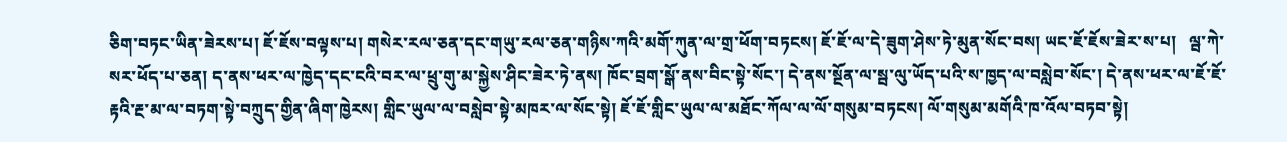ཅིག་བཏང་ཡིན་ཟེརས་པ། ཇོ་ཇོས་བལྟས་པ། གསེར་རལ་ཅན་དང་གཡུ་རལ་ཅན་གཉིས་ཀའི་མགོ་ཀུན་ལ་གྲ་ཕོག་བཏངས། ཇོ་ཇོ་ལ་དེ་ཟུག་ཤེས་ཏེ་མུན་སོང་བས། ཡང་ཇོ་ཇོས་ཟེར་ས་པ།   ལྦ་ཀེ་སར་ཕོད་པ་ཅན། ད་ནས་ཕར་ལ་ཁྱེད་དང་ངའི་བར་ལ་ཕྲུ་གུ་མ་སྐྱེས་ཤིང་ཟེར་ཏེ་ནས། ཁོང་བྲག་སྒོ་ནས་བིང་སྟེ་སོང་། དེ་ནས་སྔོན་ལ་སྦ་ལུ་ཡོད་པའི་ས་ཁྱད་ལ་བསླེབ་སོང་། དེ་ནས་ཕར་ལ་ཇོ་ཇོ་རྟའི་རྔ་མ་ལ་བཏག་སྟེ་བཀྲུད་གྱིན་ཞིག་ཁྱེརས། གླིང་ཡུལ་ལ་བསླེབ་སྟེ་མཁར་ལ་སོང་སྟེ། ཇོ་ཇོ་གླིང་ཡུལ་ལ་མཐོང་ཀོལ་ལ་ལོ་གསུམ་བཏངས། ལོ་གསུམ་མགོའི་ཁ་འོལ་བཏབ་སྟེ།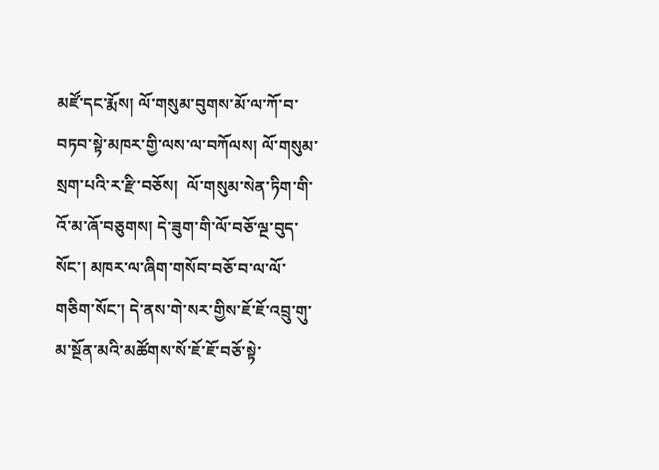མཛོ་དང་རྨོས། ལོ་གསུམ་བུགས་མོ་ལ་ཀོ་བ་བཏབ་སྟེ་མཁར་གྱི་ལས་ལ་བཀོལས། ལོ་གསུམ་སྲག་པའི་ར་རྫི་བཅོས།  ལོ་གསུམ་སེན་ཏིག་གི་འོ་མ་ཞོ་བཅུགས། དེ་ཟུག་གི་ལོ་བཅོ་ལྔ་བུད་སོང་། མཁར་ལ་ཞིག་གསོབ་བཅོ་བ་ལ་ལོ་གཅིག་སོང་། དེ་ནས་གེ་སར་གྱིས་ཇོ་ཇོ་འབྲུ་གུ་མ་སྔོན་མའི་མཚོགས་སོ་ཇོ་ཇོ་བཅོ་སྟེ་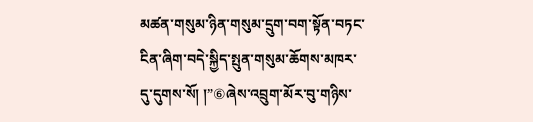མཚན་གསུམ་ཉིན་གསུམ་དྲུག་བག་སྟོན་བཏང་ངིན་ཞིག་བདེ་སྐྱིད་སྤུན་གསུམ་ཆོགས་མཁར་དུ་དུགས་སོ། །”⑥ཞེས་འབྲུག་མོར་བུ་གཉིས་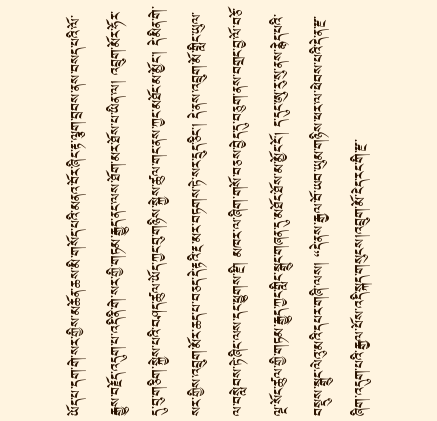ཡོད་པ་དག་གེ་སར་གྱིས་མཆོན་ཆས་མི་གསོད་པའི་མནའ་བོར་ཞིང་རྟ་ལྕག་བྲབས་ནས་བསད་པའི་ལོ་རྒྱུས་བརྗོད་འདུག་པ་འདི་ནི་གེ་སར་གྱི་གཏམ་རྒྱུད་ནང་ལས་ཐོག་མར་ཐོས་པ་ཡིན་ལ། འབྲུག་མོར་ཧོར་དུ་བུ་གཅིག་སྐྱེས་པའི་བཤད་ཚུལ་ཡོད་ཀྱང་བུ་གཉིས་སྐྱེས་ཚུལ་གང་ནས་ཀྱང་མཐོང་མ་མྱོང་། དེ་མིན་གེ་སར་གྱིས་འབྲུག་མོར་ཆད་པ་བཅད་དེ་རྟའི་རྔ་མར་བཏགས་ཏེ་སར་དྲུད་ཅིང་། དེ་ནས་འབྲུག་མོ་གླིང་ཡུལ་ལ་བསླེབས་ཏེ་ཞིང་ལས་དང་ཕྱུགས་རྫི། མཁར་ལ་ཞིག་གསོ་བཅས་བྱེད་དུ་བཅུག་ནས་བགྲང་བྱ་ལོ་བཅོ་ལྔ་སོང་ཚུལ་གྱི་གཏམ་རྒྱུད་ཀྱང་གླིང་སྒྲུང་གཞན་དུ་མཐོང་ཐོས་མ་མྱོང་ངོ། ད་དུང་ཨུ་རུ་སུ་ནས་རྙེད་པའི་བསྡུས་སྒྲུང་ལེའུ་མའི་དཔར་གཞི་ལས། “དེ་ནས་རྒྱལ་བོ་ཡབ་ཡུམ་གཉིས་ཕར་ལ་ཕེབས་པའི་དེ་ན་རྫ་ཞིག་འདུག་པའི་རྒྱལ་པོས་འདི་སྐད་གསུངས།འབྲུག་མོ་ངེད་རང་གི་རྫ་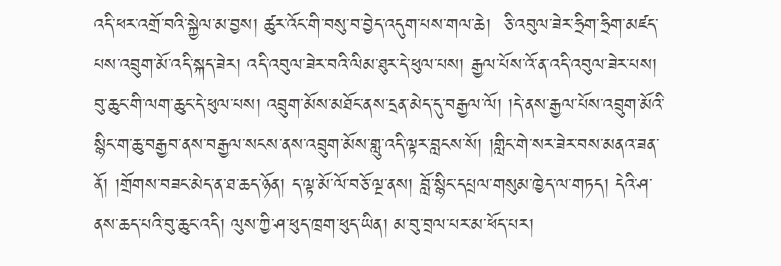འདི་ཕར་འགྲོ་བའི་སྐྱེལ་མ་བྱས། ཚུར་འོང་གི་བསུ་བ་བྱེད་འདུག་པས་གལ་ཆེ།  ཅི་འབུལ་ཟེར་ཧྲིག་ཧྲིག་མཛད་པས་འབྲུག་མོ་འདི་སྐད་ཟེར། འདི་འབུལ་ཟེར་བའི་ལིམ་ཐུར་དེ་ཕུལ་པས། རྒྱལ་པོས་འོ་ན་འདི་འབུལ་ཟེར་པས། བུ་ཆུང་གི་ལག་ཆུང་དེ་ཕུལ་པས། འབྲུག་མོས་མཐོང་ནས་དྲན་མེད་དུ་བརྒྱལ་ལོ། །དེ་ནས་རྒྱལ་པོས་འབྲུག་མོའི་སྙིང་ག་ཆུ་བརྒྱབ་ནས་བརྒྱལ་སངས་ནས་འབྲུག་མོས་གླུ་འདི་ལྟར་བླངས་སོ། །གླིང་གེ་སར་ཟེར་བས་མནའ་ཟན་ནོ། །གྲོགས་བཟང་མེད་ན་ཐ་ཆད་ཉོན། ད་ལྟ་མོ་ལོ་བཅོ་ལྔ་ནས། བློ་སྙིང་དཔྲལ་གསུམ་ཁྱེད་ལ་གཏད། དེའི་ཤ་ནས་ཆད་པའི་བུ་ཆུང་འདི། ལུས་ཀྱི་ཤ་ཕུད་ཁྲག་ཕུད་ཡིན། མ་བུ་བྲལ་པར་མ་ཕོད་པར།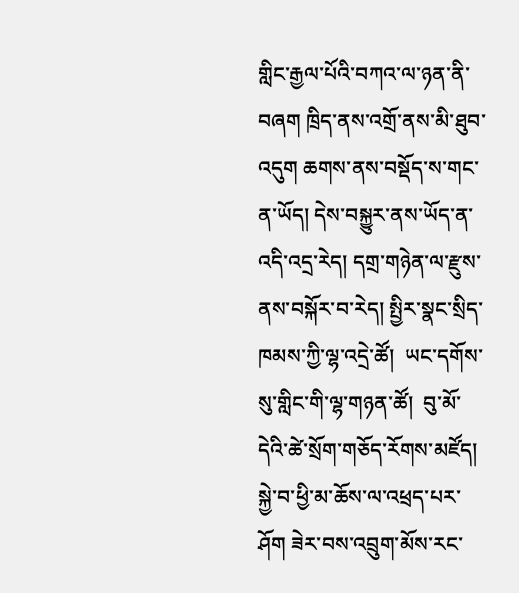གླིང་རྒྱལ་པོའི་བཀའ་ལ་ཉན་ནི་བཞག ཁྲིད་ནས་འགྲོ་ནས་མི་ཐུབ་འདུག ཆགས་ནས་བསྡོད་ས་གང་ན་ཡོད། དེས་བསྐྱུར་ནས་ཡོད་ན་འདི་འདྲ་རེད། དགྲ་གཉེན་ལ་རྫུས་ནས་བསྐོར་བ་རེད། སྤྱིར་སྣང་སྲིད་ཁམས་ཀྱི་ལྷ་འདྲེ་ཚོ།  ཡང་དགོས་སུ་གླིང་གི་ལྷ་གཉན་ཚོ།  བུ་མོ་དེའི་ཚེ་སྲོག་གཅོད་རོགས་མཛོད། སྐྱེ་བ་ཕྱི་མ་ཆོས་ལ་འཕྲད་པར་ཤོག ཟེར་བས་འབྲུག་མོས་རང་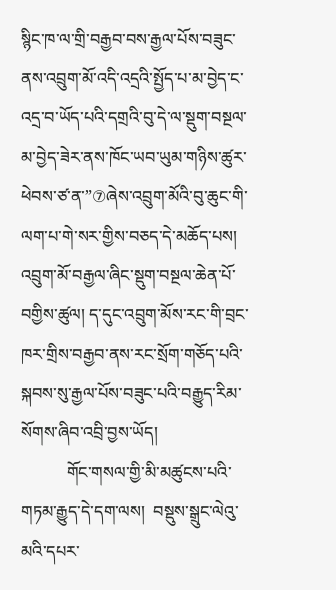སྙིང་ཁ་ལ་གྲི་བརྒྱབ་བས་རྒྱལ་པོས་བཟུང་ནས་འབྲུག་མོ་འདི་འདྲའི་སྤྱོད་པ་མ་བྱེད་ང་འདྲ་བ་ཡོད་པའི་དགྲའི་བུ་དེ་ལ་སྡུག་བསྔལ་མ་བྱེད་ཟེར་ནས་ཁོང་ཡབ་ཡུམ་གཉིས་ཚུར་ཕེབས་ཙ་ན་”⑦ཞེས་འབྲུག་མོའི་བུ་ཆུང་གི་ལག་པ་གེ་སར་གྱིས་བཅད་དེ་མཆོད་པས། འབྲུག་མོ་བརྒྱལ་ཞིང་སྡུག་བསྔལ་ཆེན་པོ་བགྱིས་ཚུལ། ད་དུང་འབྲུག་མོས་རང་གི་བྲང་ཁར་གྲིས་བརྒྱབ་ནས་རང་སྲོག་གཅོད་པའི་སྐབས་སུ་རྒྱལ་པོས་བཟུང་པའི་བརྒྱུད་རིམ་སོགས་ཞིབ་འབྲི་བྱས་ཡོད།
           གོང་གསལ་གྱི་མི་མཚུངས་པའི་གཏམ་རྒྱུད་དེ་དག་ལས།  བསྡུས་སྒྲུང་ལེའུ་མའི་དཔར་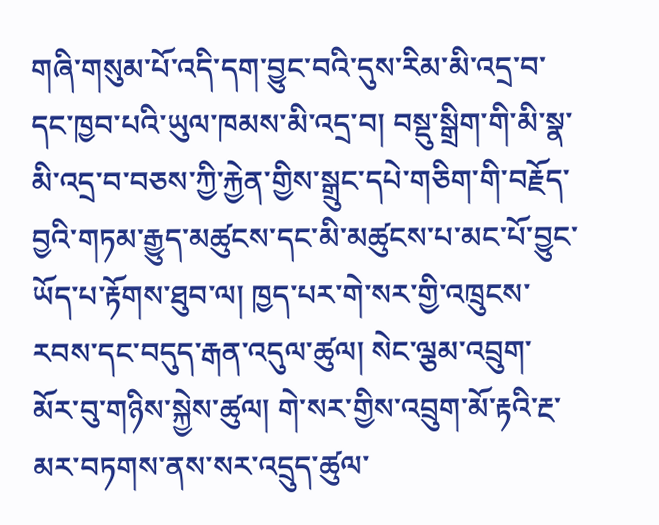གཞི་གསུམ་པོ་འདི་དག་བྱུང་བའི་དུས་རིམ་མི་འདྲ་བ་དང་ཁྱབ་པའི་ཡུལ་ཁམས་མི་འདྲ་བ། བསྡུ་སྒྲིག་གི་མི་སྣ་མི་འདྲ་བ་བཅས་ཀྱི་རྐྱེན་གྱིས་སྒྲུང་དཔེ་གཅིག་གི་བརྗོད་བྱའི་གཏམ་རྒྱུད་མཚུངས་དང་མི་མཚུངས་པ་མང་པོ་བྱུང་ཡོད་པ་རྟོགས་ཐུབ་ལ། ཁྱད་པར་གེ་སར་གྱི་འཁྲུངས་རབས་དང་བདུད་རྒན་འདུལ་ཚུལ། སེང་ལྕམ་འབྲུག་མོར་བུ་གཉིས་སྐྱེས་ཚུལ། གེ་སར་གྱིས་འབྲུག་མོ་རྟའི་རྔ་མར་བཏགས་ནས་སར་འདྲུད་ཚུལ་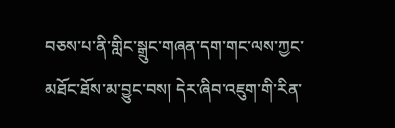བཅས་པ་ནི་གླིང་སྒྲུང་གཞན་དག་གང་ལས་ཀྱང་མཐོང་ཐོས་མ་བྱུང་བས། དེར་ཞིབ་འཇུག་གི་རིན་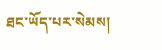ཐང་ཡོད་པར་སེམས།